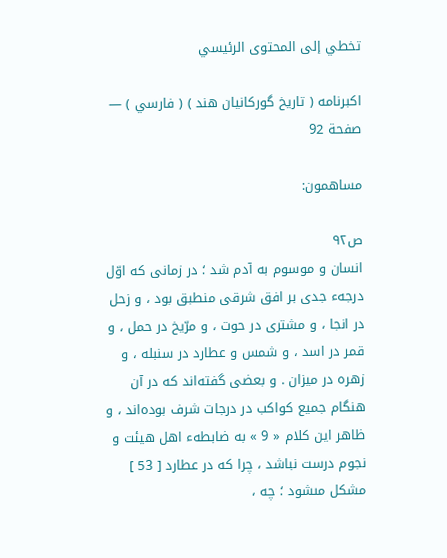تخطي إلى المحتوى الرئيسي

اكبرنامه ( تاريخ گوركانيان هند ) ( فارسي ) — صفحة 92

مساهمون:

ص٩٢
انسان و موسوم به آدم شد ؛ در زمانى كه اوّل درجهء جدى بر افق شرقى منطبق بود ، و زحل در انجا ، و مشترى در حوت ، و مرّيخ در حمل ، و قمر در اسد ، و شمس و عطارد در سنبله ، و زهره در ميزان . و بعضى گفته‌اند كه در آن هنگام جميع كواكب در درجات شرف بوده‌اند ، و ظاهر اين كلام « 9 » به ضابطهء اهل هيئت و نجوم درست نباشد ، چرا كه در عطارد [ 53 ] مشكل مىشود ؛ چه ،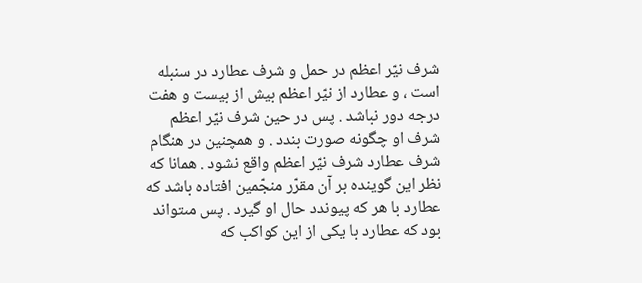شرف نيّر اعظم در حمل و شرف عطارد در سنبله است ، و عطارد از نيّر اعظم بيش از بيست و هفت درجه دور نباشد . پس در حين شرف نيّر اعظم شرف او چگونه صورت بندد . و همچنين در هنگام شرف عطارد شرف نيّر اعظم واقع نشود . همانا كه نظر اين گوينده بر آن مقرّر منجّمين افتاده باشد كه عطارد با هر كه پيوندد حال او گيرد . پس مىتواند بود كه عطارد با يكى از اين كواكب كه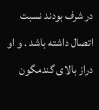در شرف بودند نسبت اتصال داشته باشد . و او دراز بالاى گندمگون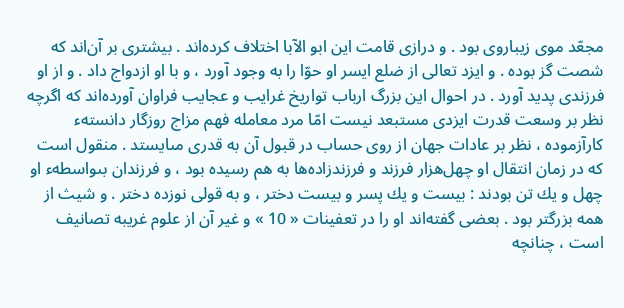مجعّد موى زيباروى بود . و درازى قامت اين ابو الآبا اختلاف كرده‌اند . بيشترى بر آن‌اند كه شصت گز بوده . و ايزد تعالى از ضلع ايسر او حوّا را به وجود آورد ، و با او ازدواج داد . و از او فرزندى پديد آورد . در احوال اين بزرگ ارباب تواريخ غرايب و عجايب فراوان آورده‌اند كه اگرچه نظر بر وسعت قدرت ايزدى مستبعد نيست امّا مرد معامله فهم مزاج روزگار دانستهء كارآزموده ، نظر بر عادات جهان از روى حساب در قبول آن به قدرى مىايستد . منقول است كه در زمان انتقال او چهل‌هزار فرزند و فرزندزاده‌ها به هم رسيده بود ، و فرزندان بىواسطهء او چهل و يك تن بودند : بيست و يك پسر و بيست دختر ، و به قولى نوزده دختر . و شيث از همه بزرگتر بود . بعضى گفته‌اند او را در تعفينات « 10 » و غير آن از علوم غريبه تصانيف است ، چنانچه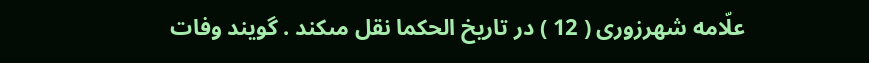علّامه شهرزورى ( 12 ) در تاريخ الحكما نقل مىكند . گويند وفات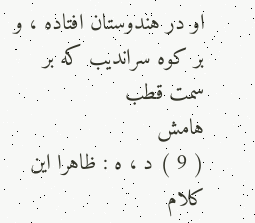او در هندوستان افتاده ، و بر كوه سرانديب كه بر سمت قطب
هامش
( 9 ) د ، ه : ظاهرا اين كلام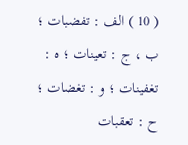( 10 ) الف : تفضبات ؛ ب ، ج : تعينات ؛ ه : تغفينات ؛ و : تغضات ؛ ح : تعقبات